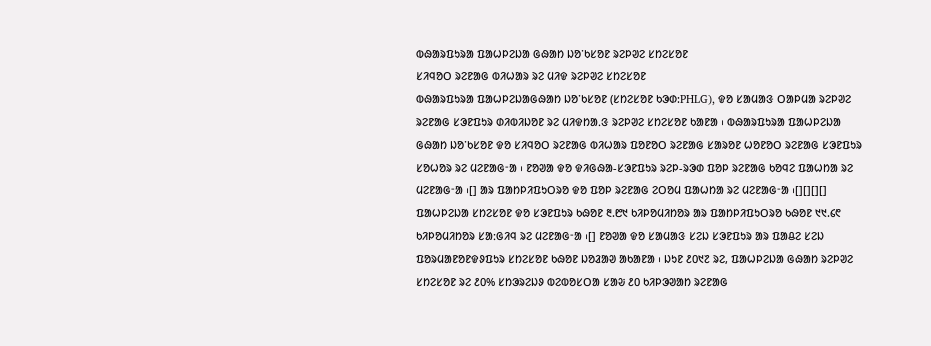ᱵᱷᱟᱨᱯᱩᱨᱟ ᱯᱟᱦᱞᱮᱡᱟ ᱜᱷᱟᱴ ᱡᱚᱸᱠᱥᱚᱱ ᱨᱮᱞᱣᱮ ᱥᱴᱮᱥᱚᱱ
ᱥᱤᱧᱚᱛ ᱨᱮᱱᱟᱜ ᱵᱤᱦᱟᱨ ᱨᱮ ᱢᱤᱫ ᱨᱮᱞᱣᱮ ᱥᱴᱮᱥᱚᱱ
ᱵᱷᱟᱨᱯᱩᱨᱟ ᱯᱟᱦᱞᱮᱡᱟᱜᱷᱟᱴ ᱡᱚᱸᱠᱥᱚᱱ (ᱥᱴᱮᱥᱚᱱ ᱠᱳᱰ:PHLG), ᱫᱚ ᱥᱟᱢᱟᱝ ᱛᱟᱞᱢᱟ ᱨᱮᱞᱣᱮ ᱨᱮᱱᱟᱜ ᱥᱳᱱᱯᱩᱨ ᱰᱤᱵᱤᱡᱚᱱ ᱨᱮ ᱢᱤᱫᱴᱟᱹᱝ ᱨᱮᱞᱣᱮ ᱥᱴᱮᱥᱚᱱ ᱠᱟᱱᱟ ᱾ ᱵᱷᱟᱨᱯᱩᱨᱟ ᱯᱟᱦᱞᱮᱡᱟ ᱜᱷᱟᱴ ᱡᱚᱸᱠᱥᱚᱱ ᱫᱚ ᱥᱤᱧᱚᱛ ᱨᱮᱱᱟᱜ ᱵᱤᱦᱟᱨ ᱯᱚᱱᱚᱛ ᱨᱮᱱᱟᱜ ᱥᱟᱨᱚᱱ ᱦᱚᱱᱚᱛ ᱨᱮᱱᱟᱜ ᱥᱳᱱᱯᱩᱨ ᱥᱚᱦᱚᱨ ᱨᱮ ᱢᱮᱱᱟᱜᱼᱟ ᱾ ᱱᱚᱣᱟ ᱫᱚ ᱫᱤᱜᱷᱟ-ᱥᱳᱱᱯᱩᱨ ᱨᱮᱞ-ᱨᱳᱰ ᱯᱚᱞ ᱨᱮᱱᱟᱜ ᱠᱚᱧᱮ ᱯᱟᱦᱴᱟ ᱨᱮ ᱢᱮᱱᱟᱜᱼᱟ ᱾[] ᱟᱨ ᱯᱟᱴᱞᱤᱯᱩᱛᱨᱚ ᱫᱚ ᱯᱚᱞ ᱨᱮᱱᱟᱜ ᱮᱛᱚᱢ ᱯᱟᱦᱴᱟ ᱨᱮ ᱢᱮᱱᱟᱜᱼᱟ ᱾[][][][] ᱯᱟᱦᱞᱮᱡᱟ ᱥᱴᱮᱥᱚᱱ ᱫᱚ ᱥᱳᱱᱯᱩᱨ ᱠᱷᱚᱱ ᱓.᱘᱑ ᱠᱤᱞᱚᱢᱤᱴᱚᱨ ᱟᱨ ᱯᱟᱴᱞᱤᱯᱩᱛᱨᱚ ᱠᱷᱚᱱ ᱑᱑.᱔᱖ ᱠᱤᱞᱚᱢᱤᱴᱚᱨ ᱥᱟᱺᱜᱤᱧ ᱨᱮ ᱢᱮᱱᱟᱜᱼᱟ ᱾[] ᱱᱚᱣᱟ ᱫᱚ ᱥᱟᱢᱟᱝ ᱥᱮᱡ ᱥᱳᱱᱯᱩᱨ ᱟᱨ ᱯᱟᱪᱮ ᱥᱮᱡ ᱯᱚᱨᱢᱟᱱᱚᱱᱫᱽᱯᱩᱨ ᱥᱴᱮᱥᱚᱱ ᱠᱷᱚᱱ ᱡᱚᱲᱟᱣ ᱟᱠᱟᱱᱟ ᱾ ᱡᱩᱱ ᱒᱐᱑᱗ ᱨᱮ, ᱯᱟᱦᱞᱮᱡᱟ ᱜᱷᱟᱴ ᱨᱮᱞᱣᱮ ᱥᱴᱮᱥᱚᱱ ᱨᱮ ᱒᱐% ᱥᱴᱳᱨᱮᱡᱽ ᱵᱮᱵᱚᱥᱛᱟ ᱥᱟᱶ ᱒᱐ ᱠᱤᱞᱳᱣᱟᱴ ᱨᱮᱱᱟᱜ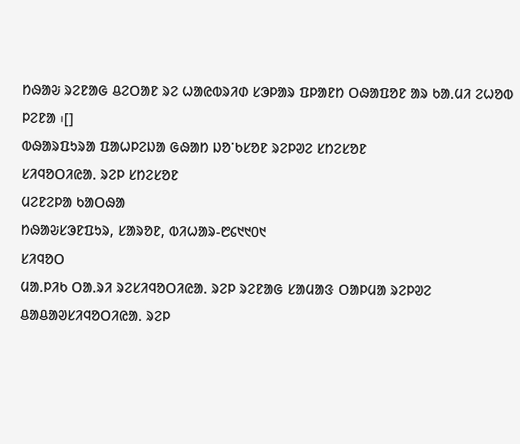ᱴᱷᱟᱶ ᱨᱮᱱᱟᱜ ᱪᱮᱛᱟᱱ ᱨᱮ ᱦᱟᱭᱵᱨᱤᱰ ᱥᱳᱞᱟᱨ ᱯᱞᱟᱱᱴ ᱛᱷᱟᱯᱚᱱ ᱟᱨ ᱠᱟᱹᱢᱤ ᱮᱦᱚᱵ ᱞᱮᱱᱟ ᱾[]
ᱵᱷᱟᱨᱯᱩᱨᱟ ᱯᱟᱦᱞᱮᱡᱟ ᱜᱷᱟᱴ ᱡᱚᱸᱠᱥᱚᱱ ᱨᱮᱞᱣᱮ ᱥᱴᱮᱥᱚᱱ
ᱥᱤᱧᱚᱛᱤᱭᱟᱹ ᱨᱮᱞ ᱥᱴᱮᱥᱚᱱ
ᱢᱮᱱᱮᱞᱟ ᱠᱟᱛᱷᱟ
ᱴᱷᱟᱶᱥᱳᱱᱯᱩᱨ, ᱥᱟᱨᱚᱱ, ᱵᱤᱦᱟᱨ-᱘᱔᱑᱑᱐᱑
ᱥᱤᱧᱚᱛ
ᱢᱟᱹᱞᱤᱠ ᱛᱟᱹᱨᱤ ᱨᱮᱥᱤᱧᱚᱛᱤᱭᱟᱹ ᱨᱮᱞ ᱨᱮᱱᱟᱜ ᱥᱟᱢᱟᱝ ᱛᱟᱞᱢᱟ ᱨᱮᱞᱣᱮ
ᱪᱟᱪᱟᱣᱥᱤᱧᱚᱛᱤᱭᱟᱹ ᱨᱮᱞ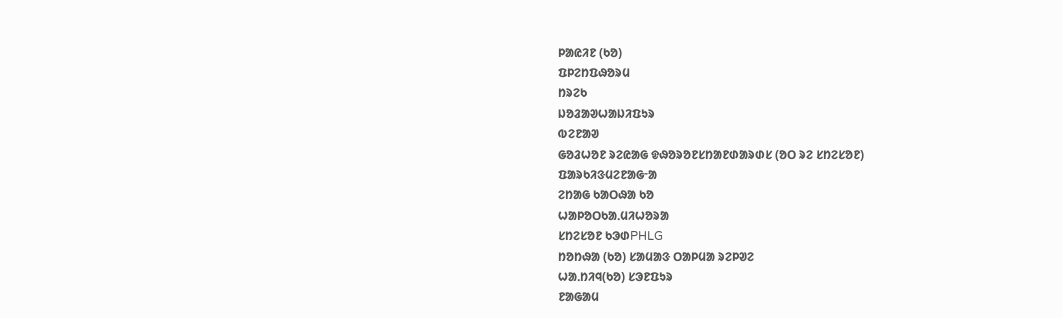ᱞᱟᱭᱤᱱ (ᱠᱚ)
ᱯᱞᱮᱴᱯᱷᱚᱨᱢ
ᱴᱨᱮᱠ
ᱡᱚᱲᱟᱣᱦᱟᱡᱤᱯᱩᱨ
ᱵᱮᱱᱟᱣ
ᱜᱚᱲᱦᱚᱱ ᱨᱮᱭᱟᱜ ᱫᱷᱚᱨᱚᱱᱥᱴᱟᱱᱰᱟᱨᱰᱥ (ᱚᱛ ᱨᱮ ᱥᱴᱮᱥᱚᱱ)
ᱯᱟᱨᱠᱤᱝᱢᱮᱱᱟᱜᱼᱟ
ᱮᱴᱟᱜ ᱠᱟᱛᱷᱟ ᱠᱚ
ᱦᱟᱞᱚᱛᱠᱟᱹᱢᱤᱦᱚᱨᱟ
ᱥᱴᱮᱥᱚᱱ ᱠᱳᱰPHLG
ᱴᱚᱴᱷᱟ (ᱠᱚ) ᱥᱟᱢᱟᱝ ᱛᱟᱞᱢᱟ ᱨᱮᱞᱣᱮ
ᱦᱟᱹᱴᱤᱧ(ᱠᱚ) ᱥᱳᱱᱯᱩᱨ
ᱱᱟᱜᱟᱢ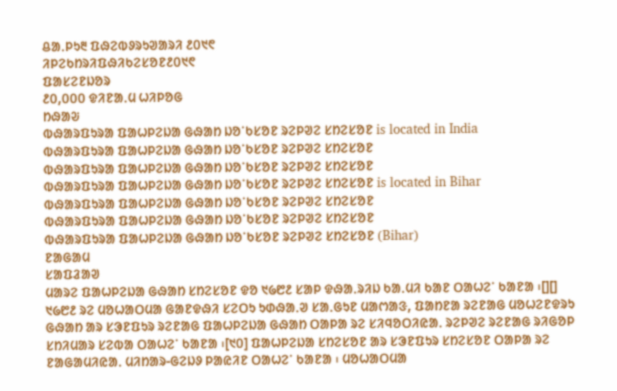ᱪᱟᱹᱞᱩ᱓ ᱯᱷᱮᱵᱽᱨᱩᱣᱟᱨᱤ ᱒᱐᱑᱖
ᱤᱞᱮᱠᱴᱨᱤᱯᱷᱤᱠᱮᱥᱚᱱ᱒᱐᱑᱖
ᱯᱟᱥᱮᱱᱡᱚᱨ
᱒᱐,᱐᱐᱐ ᱫᱤᱱᱟᱹᱢ ᱦᱤᱞᱚᱜ
ᱴᱷᱟᱶ
ᱵᱷᱟᱨᱯᱩᱨᱟ ᱯᱟᱦᱞᱮᱡᱟ ᱜᱷᱟᱴ ᱡᱚᱸᱠᱥᱚᱱ ᱨᱮᱞᱣᱮ ᱥᱴᱮᱥᱚᱱ is located in India
ᱵᱷᱟᱨᱯᱩᱨᱟ ᱯᱟᱦᱞᱮᱡᱟ ᱜᱷᱟᱴ ᱡᱚᱸᱠᱥᱚᱱ ᱨᱮᱞᱣᱮ ᱥᱴᱮᱥᱚᱱ
ᱵᱷᱟᱨᱯᱩᱨᱟ ᱯᱟᱦᱞᱮᱡᱟ ᱜᱷᱟᱴ ᱡᱚᱸᱠᱥᱚᱱ ᱨᱮᱞᱣᱮ ᱥᱴᱮᱥᱚᱱ
ᱵᱷᱟᱨᱯᱩᱨᱟ ᱯᱟᱦᱞᱮᱡᱟ ᱜᱷᱟᱴ ᱡᱚᱸᱠᱥᱚᱱ ᱨᱮᱞᱣᱮ ᱥᱴᱮᱥᱚᱱ is located in Bihar
ᱵᱷᱟᱨᱯᱩᱨᱟ ᱯᱟᱦᱞᱮᱡᱟ ᱜᱷᱟᱴ ᱡᱚᱸᱠᱥᱚᱱ ᱨᱮᱞᱣᱮ ᱥᱴᱮᱥᱚᱱ
ᱵᱷᱟᱨᱯᱩᱨᱟ ᱯᱟᱦᱞᱮᱡᱟ ᱜᱷᱟᱴ ᱡᱚᱸᱠᱥᱚᱱ ᱨᱮᱞᱣᱮ ᱥᱴᱮᱥᱚᱱ
ᱵᱷᱟᱨᱯᱩᱨᱟ ᱯᱟᱦᱞᱮᱡᱟ ᱜᱷᱟᱴ ᱡᱚᱸᱠᱥᱚᱱ ᱨᱮᱞᱣᱮ ᱥᱴᱮᱥᱚᱱ (Bihar)
ᱱᱟᱜᱟᱢ
ᱥᱟᱯᱲᱟᱣ
ᱢᱟᱨᱮ ᱯᱟᱦᱞᱮᱡᱟ ᱜᱷᱟᱴ ᱥᱴᱮᱥᱚᱱ ᱫᱚ ᱑᱙᱘᱒ ᱥᱟᱞ ᱫᱷᱟᱹᱨᱤᱡ ᱠᱟᱹᱢᱤ ᱠᱟᱱ ᱛᱟᱦᱮᱸ ᱠᱟᱱᱟ ᱾[][] ᱑᱙᱘᱒ ᱨᱮ ᱢᱚᱦᱟᱛᱢᱟ ᱜᱟᱱᱫᱷᱤ ᱥᱮᱛᱩ ᱩᱰᱷᱟᱹᱣ ᱥᱟᱹᱜᱩᱱ ᱢᱟᱬᱟᱝ, ᱯᱟᱴᱱᱟ ᱨᱮᱱᱟᱜ ᱢᱚᱦᱮᱱᱫᱨᱩ ᱜᱷᱟᱴ ᱟᱨ ᱥᱳᱱᱯᱩᱨ ᱨᱮᱱᱟᱜ ᱯᱟᱦᱞᱮᱡᱟ ᱜᱷᱟᱴ ᱛᱟᱞᱟ ᱨᱮ ᱥᱤᱧᱚᱛᱤᱭᱟᱹ ᱨᱮᱞᱣᱮ ᱨᱮᱱᱟᱜ ᱨᱤᱜᱚᱞ ᱥᱴᱤᱢᱟᱨ ᱥᱮᱵᱟ ᱛᱟᱦᱮᱸ ᱠᱟᱱᱟ ᱾[᱑᱐] ᱯᱟᱦᱞᱮᱡᱟ ᱥᱴᱮᱥᱚᱱ ᱟᱨ ᱥᱳᱱᱯᱩᱨ ᱥᱴᱮᱥᱚᱱ ᱛᱟᱞᱟ ᱨᱮ ᱱᱟᱜᱟᱢᱤᱭᱟᱹ ᱢᱤᱴᱟᱨ-ᱜᱮᱡᱽ ᱞᱟᱭᱤᱱ ᱛᱟᱦᱮᱸ ᱠᱟᱱᱟ ᱾ ᱢᱚᱦᱟᱛᱢᱟ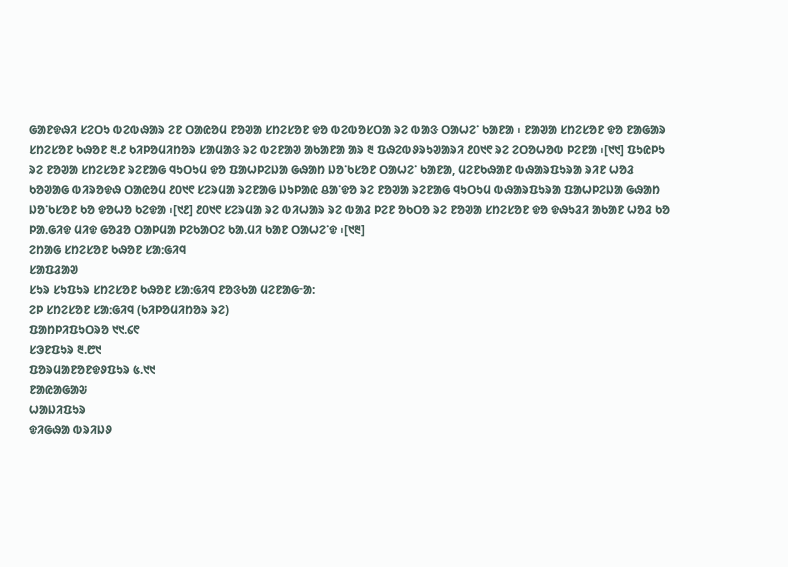ᱜᱟᱱᱫᱷᱤ ᱥᱮᱛᱩ ᱵᱮᱵᱷᱟᱨ ᱮᱱ ᱛᱟᱭᱚᱢ ᱱᱚᱣᱟ ᱥᱴᱮᱥᱚᱱ ᱫᱚ ᱵᱮᱵᱚᱥᱛᱟ ᱨᱮ ᱵᱟᱝ ᱛᱟᱦᱮᱸ ᱠᱟᱱᱟ ᱾ ᱱᱟᱣᱟ ᱥᱴᱮᱥᱚᱱ ᱫᱚ ᱱᱟᱜᱟᱨ ᱥᱴᱮᱥᱚᱱ ᱠᱷᱚᱱ ᱓.᱒ ᱠᱤᱞᱚᱢᱤᱴᱚᱨ ᱥᱟᱢᱟᱝ ᱨᱮ ᱵᱮᱱᱟᱣ ᱟᱠᱟᱱᱟ ᱟᱨ ᱓ ᱯᱷᱮᱵᱽᱨᱩᱣᱟᱨᱤ ᱒᱐᱑᱖ ᱨᱮ ᱮᱛᱚᱦᱚᱵ ᱞᱮᱱᱟ ᱾[᱑᱑] ᱯᱩᱭᱞᱩ ᱨᱮ ᱱᱚᱣᱟ ᱥᱴᱮᱥᱚᱱ ᱨᱮᱱᱟᱜ ᱧᱩᱛᱩᱢ ᱫᱚ ᱯᱟᱦᱞᱮᱡᱟ ᱜᱷᱟᱴ ᱡᱚᱸᱠᱥᱚᱱ ᱛᱟᱦᱮᱸ ᱠᱟᱱᱟ, ᱢᱮᱱᱠᱷᱟᱱ ᱵᱷᱟᱨᱯᱩᱨᱟ ᱨᱤᱱ ᱦᱚᱲ ᱠᱚᱣᱟᱜ ᱵᱤᱨᱚᱫᱷ ᱛᱟᱭᱚᱢ ᱒᱐᱑᱖ ᱥᱮᱨᱢᱟ ᱨᱮᱱᱟᱜ ᱡᱩᱞᱟᱭ ᱪᱟᱸᱫᱚ ᱨᱮ ᱱᱚᱣᱟ ᱨᱮᱱᱟᱜ ᱧᱩᱛᱩᱢ ᱵᱷᱟᱨᱯᱩᱨᱟ ᱯᱟᱦᱞᱮᱡᱟ ᱜᱷᱟᱴ ᱡᱚᱸᱠᱥᱚᱱ ᱠᱚ ᱫᱚᱦᱚ ᱠᱮᱫᱟ ᱾[᱑᱒] ᱒᱐᱑᱖ ᱥᱮᱨᱢᱟ ᱨᱮ ᱵᱤᱦᱟᱨ ᱨᱮ ᱵᱟᱲ ᱞᱮᱱ ᱚᱠᱛᱚ ᱨᱮ ᱱᱚᱣᱟ ᱥᱴᱮᱥᱚᱱ ᱫᱚ ᱫᱷᱩᱲᱤ ᱟᱠᱟᱱ ᱦᱚᱲ ᱠᱚ ᱞᱟᱹᱜᱤᱫ ᱢᱤᱫ ᱜᱚᱲᱚ ᱛᱟᱞᱢᱟ ᱞᱮᱠᱟᱛᱮ ᱠᱟᱹᱢᱤ ᱠᱟᱱ ᱛᱟᱦᱮᱸᱫ ᱾[᱑᱓]
ᱮᱴᱟᱜ ᱥᱴᱮᱥᱚᱱ ᱠᱷᱚᱱ ᱥᱟᱺᱜᱤᱧ
ᱥᱟᱯᱲᱟᱣ
ᱥᱩᱨ ᱥᱩᱯᱩᱨ ᱥᱴᱮᱥᱚᱱ ᱠᱷᱚᱱ ᱥᱟᱺᱜᱤᱧ ᱱᱚᱝᱠᱟ ᱢᱮᱱᱟᱜᱼᱟ:
ᱮᱞ ᱥᱴᱮᱥᱚᱱ ᱥᱟᱺᱜᱤᱧ (ᱠᱤᱞᱚᱢᱤᱴᱚᱨ ᱨᱮ)
ᱯᱟᱴᱞᱤᱯᱩᱛᱨᱚ ᱑᱑.᱔᱖
ᱥᱳᱱᱯᱩᱨ ᱓.᱘᱑
ᱯᱚᱨᱢᱟᱱᱚᱱᱫᱽᱯᱩᱨ ᱕.᱑᱑
ᱱᱟᱭᱟᱜᱟᱶ
ᱦᱟᱡᱤᱯᱩᱨ
ᱫᱤᱜᱷᱟ ᱵᱨᱤᱡᱽ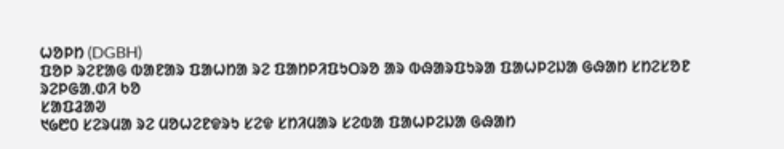ᱦᱚᱞᱴ (DGBH)
ᱯᱚᱞ ᱨᱮᱱᱟᱜ ᱵᱟᱱᱟᱨ ᱯᱟᱦᱴᱟ ᱨᱮ ᱯᱟᱴᱞᱤᱯᱩᱛᱨᱚ ᱟᱨ ᱵᱷᱟᱨᱯᱩᱨᱟ ᱯᱟᱦᱞᱮᱡᱟ ᱜᱷᱟᱴ ᱥᱴᱮᱥᱚᱱ
ᱨᱮᱞᱜᱟᱹᱰᱤ ᱠᱚ
ᱥᱟᱯᱲᱟᱣ
᱑᱙᱘᱐ ᱥᱮᱨᱢᱟ ᱨᱮ ᱢᱚᱦᱮᱱᱫᱨᱩ ᱥᱮᱫ ᱥᱴᱤᱢᱟᱨ ᱥᱮᱵᱟ ᱯᱟᱦᱞᱮᱡᱟ ᱜᱷᱟᱴ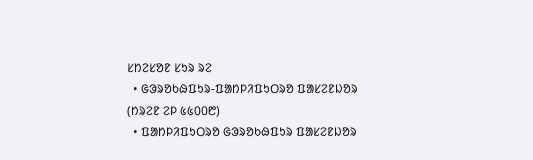ᱥᱴᱮᱥᱚᱱ ᱥᱩᱨ ᱨᱮ
  • ᱜᱳᱨᱚᱠᱷᱯᱩᱨ-ᱯᱟᱴᱞᱤᱯᱩᱛᱨᱚ ᱯᱟᱥᱮᱱᱡᱚᱨ (ᱴᱨᱮᱱ ᱮᱞ ᱕᱕᱐᱐᱘)
  • ᱯᱟᱴᱞᱤᱯᱩᱛᱨᱚ ᱜᱳᱨᱚᱠᱷᱯᱩᱨ ᱯᱟᱥᱮᱱᱡᱚᱨ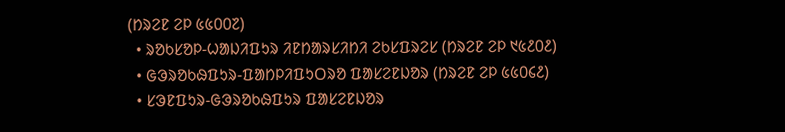(ᱴᱨᱮᱱ ᱮᱞ ᱕᱕᱐᱐᱗)
  • ᱨᱚᱠᱥᱚᱞ-ᱦᱟᱡᱤᱯᱩᱨ ᱤᱱᱴᱟᱨᱥᱤᱴᱤ ᱮᱠᱥᱯᱨᱮᱥ (ᱴᱨᱮᱱ ᱮᱞ ᱑᱕᱒᱐᱒)
  • ᱜᱳᱨᱚᱠᱷᱯᱩᱨ-ᱯᱟᱴᱞᱤᱯᱩᱛᱨᱚ ᱯᱟᱥᱮᱱᱡᱚᱨ (ᱴᱨᱮᱱ ᱮᱞ ᱕᱕᱐᱔᱒)
  • ᱥᱳᱱᱯᱩᱨ-ᱜᱳᱨᱚᱠᱷᱯᱩᱨ ᱯᱟᱥᱮᱱᱡᱚᱨ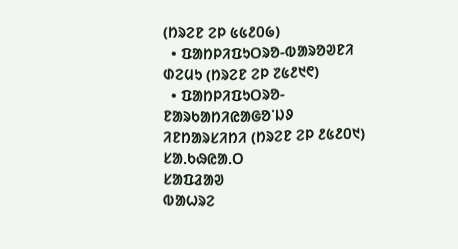(ᱴᱨᱮᱱ ᱮᱞ ᱕᱕᱒᱐᱙)
  • ᱯᱟᱴᱞᱤᱯᱩᱛᱨᱚ-ᱵᱟᱨᱚᱣᱱᱤ ᱰᱮᱢᱩ (ᱴᱨᱮᱱ ᱮᱞ ᱗᱕᱒᱑᱖)
  • ᱯᱟᱴᱞᱤᱯᱩᱛᱨᱚ-ᱱᱟᱨᱠᱟᱴᱤᱭᱟᱜᱚᱸᱡᱽ ᱤᱱᱴᱟᱨᱥᱤᱴᱤ (ᱴᱨᱮᱱ ᱮᱞ ᱒᱕᱒᱐᱑)
ᱥᱟᱹᱠᱷᱭᱟᱹᱛ
ᱥᱟᱯᱲᱟᱣ
ᱵᱟᱦᱨᱮ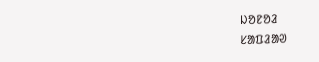ᱡᱚᱱᱚᱲ
ᱥᱟᱯᱲᱟᱣ